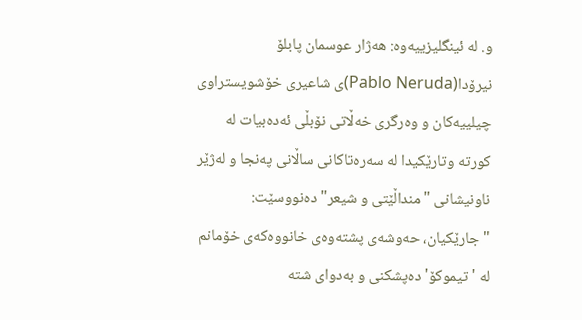و. لە ئینگلیزییەوە: هەژار عوسمان پابلۆ نیرۆدا(Pablo Neruda)ی شاعیری خۆشویستراوی چیلییەکان و وەرگری خەڵاتی نۆبڵی ئەدەبیات لە کورتە وتارێکیدا لە سەرەتاکانی ساڵانی پەنجا و لەژێر ناونیشانی "منداڵێتی و شیعر" دەنووسێت: "جارێکیان، حەوشەی پشتەوەی خانووەکەی خۆمانم لە 'تیموکۆ' دەپشکنی و بەدوای شتە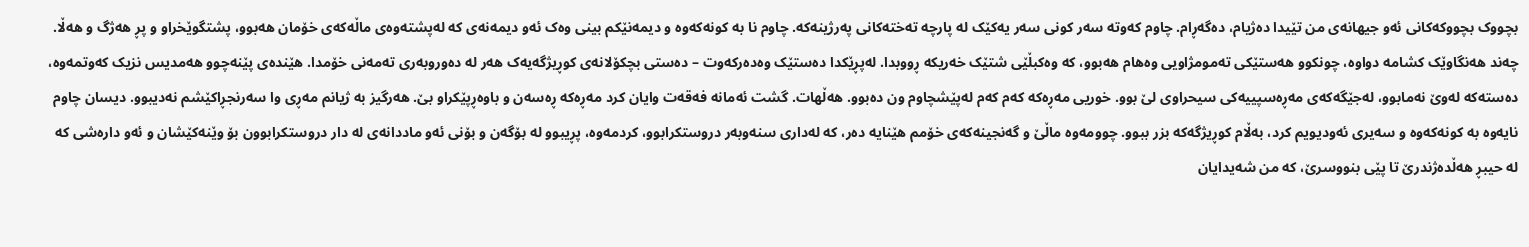بچووک بچووکەکانی ئەو جیهانەی من تێیدا دەژیام، دەگەڕام. چاوم کەوتە سەر کونی سەر یەکێک لە پارچە تەختەکانی پەرژینەکە. چاوم نا بە کونەکەوە و دیمەنێکم بینی وەک ئەو دیمەنەی کە لەپشتەوەی ماڵەکەی خۆمان هەبوو، پشتگوێخراو و پڕ هەژگ و هەڵا. چەند هەنگاوێک کشامە دواوە، چونکوو هەستێکی تەمومژاویی وەهام هەبوو، کە وەکبڵێی شتێک خەریکە ڕووبدا. لەپڕێکدا دەستێک وەدەرکەوت – دەستی بچکۆلانەی کوڕیژگەیەک هەر لە دەوروبەری تەمەنی خۆمدا. هێندەی پێنەچوو هەمدیس نزیک کەوتمەوە، دەستەکە لەوێ نەمابوو، لەجێگەکەی مەڕەسپییەکی سیحراوی لێ بوو. خوریی مەڕەکە کەم کەم لەپێشچاوم ون دەبوو. هەڵهات. گشت ئەمانە فەقەت وایان کرد مەڕەکە ڕەسەن و باوەڕپێکراو بێ. هەرگیز بە ژیانم مەڕی وا سەرنجڕاکێشم نەدیبوو. دیسان چاوم نایەوە بە کونەکەوە و سەیری ئەودیویم کرد، بەڵام کوڕیژگەکە بزر ببوو. چوومەوە ماڵێ و گەنجینەکەی خۆمم هێنایە دەر، کە لەداری سنەوبەر دروستکرابوو، کردمەوە، پڕیبوو لە بۆگەن و بۆنی ئەو ماددانەی لە دار دروستکرابوون بۆ وێنەکێشان و ئەو دارەشی کە لە حیبڕ هەڵدەژندرێ تا پێی بنووسرێ، کە من شەیدایان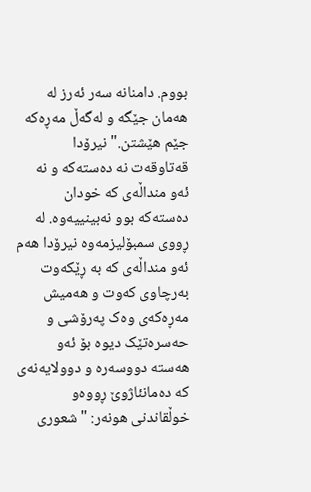بووم. دامنانە سەر ئەرز لە هەمان جێگە و لەگەڵ مەڕەکە جێم هێشتن." نیرۆدا قەتاوقەت نە دەستەکە و نە ئەو منداڵەی کە خودان دەستەکە بوو نەبینییەوە. لە ڕووی سمبۆلیزمەوە نیرۆدا هەم ئەو منداڵەی کە بە ڕێکەوت بەرچاوی کەوت و هەمیش مەڕەکەی وەک پەرۆشی و حەسرەتێک دیوە بۆ ئەو هەستە دووسەرە و دوولایەنەی کە دەمانئاژوێ ڕووەو خوڵقاندنی هونەر: "شعوری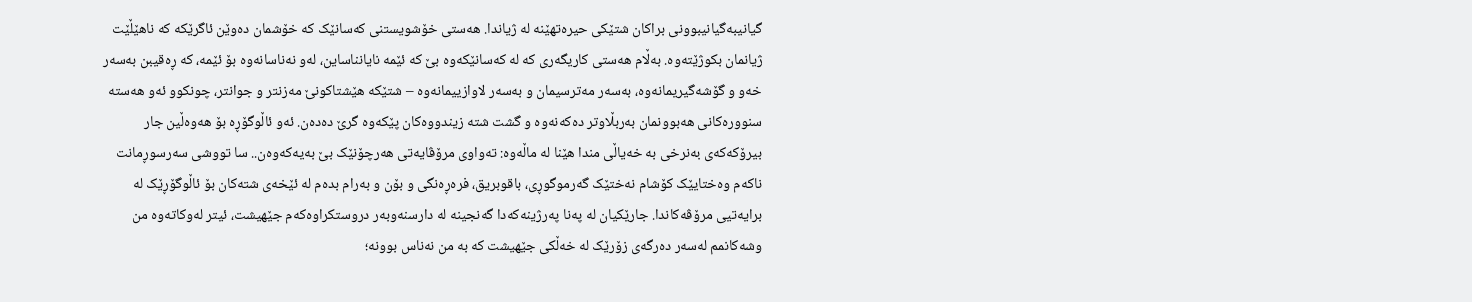گیانیبەگیانیبوونی براکان شتێکی حیرەتهێنە لە ژیاندا. هەستی خۆشویستنی کەسانێک کە خۆشمان دەوێن ئاگرێکە کە ناهێڵێت ژیانمان بکوژێتەوە. بەڵام هەستی کاریگەری کە لە کەسانێکەوە بێ کە ئێمە نایانناساین، لەو نەناسانەوە بۆ ئێمە، کە ڕەقیبن بەسەر خەو و گۆشەگیریمانەوە، بەسەر مەترسیمان و بەسەر لاوازییمانەوە – شتێکە هێشتاکونێ مەزنتر و جوانتر، چونکوو ئەو هەستە سنوورەکانی هەبوونمان بەربڵاوتر دەکەنەوە و گشت شتە زیندووەکان پێکەوە گرێ دەدەن. ئەو ئاڵوگۆڕە بۆ هەوەڵین جار بیرۆکەکەی بەنرخی بە خەیاڵی مندا هێنا لە ماڵەوە: تەواوی مرۆڤایەتی هەرچۆنێک بێ بەیەکەوەن.. سا تووشی سەرسوڕمانت ناکەم وەختایێک کۆشام نەختێک گەرموگوڕی، باقوبریق، فرەڕەنگی و بۆن و بەرام بدەم لە ئێخەی شتەکان بۆ ئاڵوگۆڕێک لە برایەتیی مرۆڤەکاندا. جارێکیان لە پەنا پەرژینەکەدا گەنجینە لە دارسنەوبەر دروستکراوەکەم جێهیشت، ئیتر لەوکاتەوە من وشەکانمم لەسەر دەرگەی زۆرێک لە خەڵکی جێهیشت کە بە من نەناس بوونە؛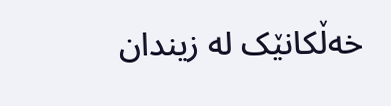خەڵکانێک لە زیندان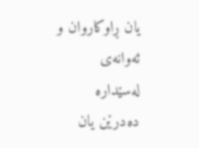یان ڕاوکاروان و ئەوانەی لەسێدارە دەدرێن یان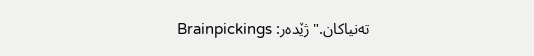تەنیاکان." ژێدەر: Brainpickings